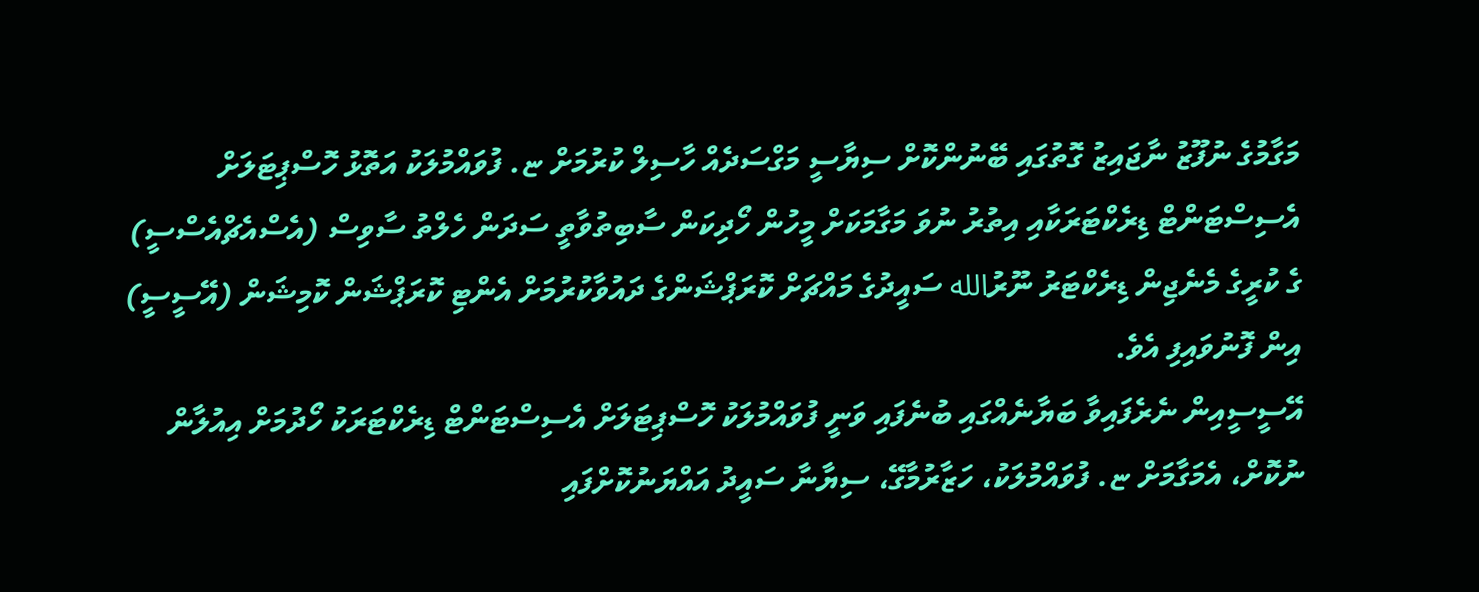މަގާމުގެ ނުފޫޒު ނާޖައިޒު ގޮތުގައި ބޭނުންކޮށް ސިޔާސީ މަގްސަދެއް ހާސިލް ކުރުމަށް ޏ. ފުވައްމުލަކު އަތޮޅު ހޮސްޕިޓަލަށް އެސިސްޓަންޓް ޑިރެކްޓަރަކާއި އިތުރު ނުވަ މަގާމަކަށް މީހުން ހޯދިކަން ސާބިތުވާތީ ސަދަން ހެލްތު ސާވިސް (އެސްއެޗްއެސްސީ) ގެ ކުރީގެ މެނެޖިން ޑިރެކްޓަރު ނޫރުالله ސައީދުގެ މައްޗަށް ކޮރަޕްޝަންގެ ދައުވާކުރުމަށް އެންޓި ކޮރަޕްޝަން ކޮމިޝަން (އޭސީސީ) އިން ފޮނުވައިފި އެވެ.
އޭސީސީއިން ނެރެފައިވާ ބަޔާނެއްގައި ބުނެފައި ވަނީ ފުވައްމުލަކު ހޮސްޕިޓަލަށް އެސިސްޓަންޓް ޑިރެކްޓަރަކު ހޯދުމަށް އިއުލާން ނުކޮށް، އެމަގާމަށް ޏ. ފުވައްމުލަކު، ހަޒާރުމާގޭ، ސިޔާނާ ސައީދު އައްޔަނުކޮށްފައި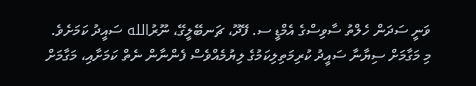ވަނީ ސަދަން ހެލްތު ސާވިސްގެ އެމްޑީ ސ. ފޭދޫ، ޗަނބޭލީގޭ، ނޫރުالله ސައީދު ކަމަށެވެ.
މި މަގާމަށް ސިޔާނާ ސައީދު ކުރިމަތިލިކަމުގެ ލިޔުމެއްވެސް ފެންނާން ނެތް ކަމަށާއި، މަގާމަށް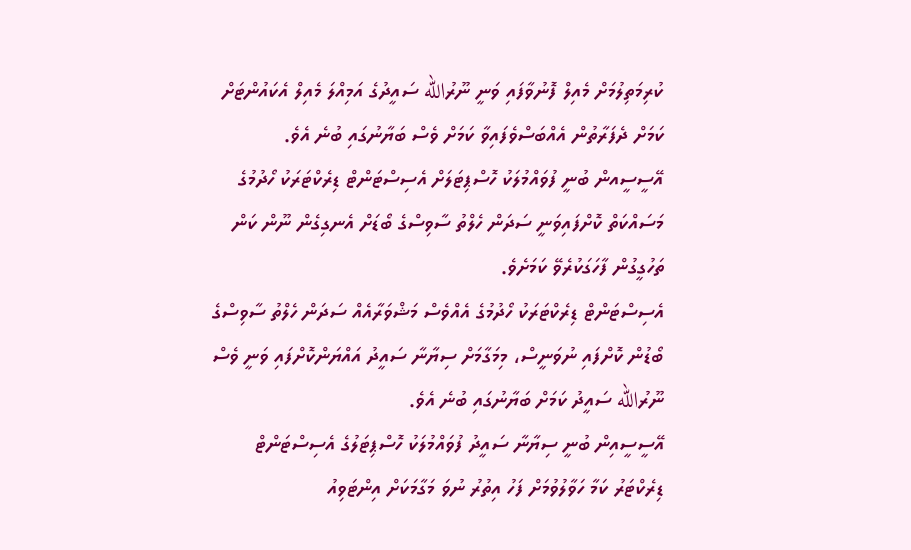ކުރިމަތިލުމަށް މެއިލް ފޮނުވާފައި ވަނީ ނޫރުالله ސައީދުގެ އަމިއްލަ މެއިލް އެކައުންޓަށް ކަމަށް ދެފަރާތުން އެއްބަސްވެފައިވާ ކަމަށް ވެސް ބަޔާނުގައި ބުނެ އެވެ.
އޭސީސީއން ބުނީ ފުވައްމުލަކު ހޮސްޕިޓަލަށް އެސިސްޓަންޓް ޑިރެކްޓަރަކު ހޯދުމުގެ މަސައްކަތް ކޮށްފައިވަނީ ސަދަން ހެލްތު ސާވިސްގެ ބޯޑަށް އެނގިގެން ނޫން ކަން ތަހުގީގުން ފާހަގަކުރެވޭ ކަމަށެވެ.
އެސިސްޓަންޓް ޑިރެކްޓަރަކު ހޯދުމުގެ އެއްވެސް މަޝްވަރާއެއް ސަދަން ހެލްތު ސާވިސްގެ ބޯޑުން ކޮށްފައި ނުވަނީސް، މިމަގާމަށް ސިޔާނާ ސައީދު އައްޔަންކޮށްފައި ވަނީ ވެސް ނޫރުالله ސައީދު ކަމަށް ބަޔާނުގައި ބުނެ އެވެ.
އޭސީސީއިން ބުނީ ސިޔާނާ ސައީދު ފުވައްމުލަކު ހޮސްޕިޓަލުގެ އެސިސްޓަންޓް ޑިރެކްޓަރު ކަމާ ހަވާލުވުމަށް ފަހު އިތުރު ނުވަ މަގާމަކަށް އިންޓަވިއު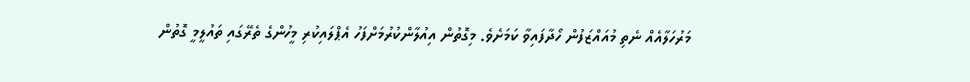މަރުހަލާއެއް ނެތި މުއައްޒަފުން ހޯދާފައިވާ ކަމަށެވެ. މިގޮތުން އިއުލާންކުރުމަށްފަހު އެޕްލައިކުރި މީހުންގެ ތެރޭގައި ތައުލީމީ ގޮތުން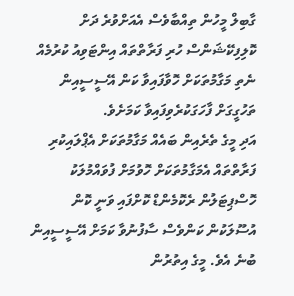ގާބިލް މީހުން ތިއްބާވެސް އެއަށްވުރެ ދަށް ކޮލިފިކޭޝަންސް ހުރި ފަރާތްތައް އިންޓަވިއު ކުރުމެއް ނެތި މަގާމުތަކަށް ހޮވާފައިވާ ކަން އޭސީސީއިން ތަހުގީގަށް ފާހަގަކުރެވިފައިވާ ކަމަށެވެ.
އަދި މީގެ ތެރެއިން ބައެއް މަގާމުތަކަށް އެޕްލައިކުރި ފަރާތްތައް އެމަގާމުތަކަށް ހޮވުމަށް ފުވައްމުލަކު ހޮސްޕިޓަލުން ރެކޮމެންޑް ކޮށްފައި ވަނީ ކޮން އުސޫލަކުން ކަންވެސް ސާފުނުވާ ކަމަށް އޭސީސީއިން ބުނެ އެވެ. މީގެ އިތުރުން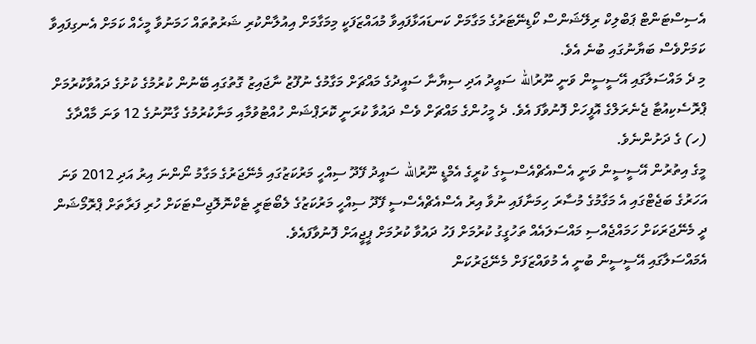އެސިސްޓަންޓް ޕަބްލިކް ރިލޭޝަންސް ކޯޑިނޭޓަރުގެ މަގާމަށް ކަނޑައަޅާފައިވާ މުއައްޒަފަކީ މިމަގާމަށް އިއުލާންކުރި ޝަރުތުތައް ހަމަނުވާ މީހެއް ކަމަށް އެނގިފައިވާ ކަމަށްވެސް ބަޔާނުގައި ބުނެ އެވެ.
މި ދެ މައްސަލާގައި އޭސީސީން ވަނީ ނޫރުالله ސައީދު އަދި ސިޔާނާ ސައީދުގެ މައްޗަށް މަގާމުގެ ނުފޫޒު ނާޖައިޒު ގޮތުގައި ބޭނުން ކުރުމުގެ ކުށުގެ ދައުވާކުރުމަށް ޕްރޮސެކިއުޓާ ޖެނެރަލްގެ އޮފީހަށް ފޮނުވާފަ އެވެ. ދެ މީހުންގެ މައްޗަށް ވެސް ދައުވާ ކުރަނީ ކޮރަޕްޝަން ހުއްޓުވުމާއި މަނާކުރުމުގެ ގާނޫނުގެ 12 ވަނަ މާއްދާގެ (ހ) ގެ ދަށުންނެވެ.
މީގެ އިތުރުން އޭސީސީން ވަނީ އެސްއެޗްއެސްސީގެ ކުރީގެ އެމްޑީ ނޫރުالله ސައީދު ފޭދޫ ސިއްހީ މަރުކަޒުގައި މެނޭޖަރުގެ މަގާމު ނޯންނަ އިރު އަދި 2012 ވަނަ އަހަރުގެ ބަޖެޓްގައި އެ މަގާމުގެ މުސާރަ ހިމަނާފައި ނުވާ އިރު އެސްއެޗްއެސްސީ ފޭދޫ ސިއްހީ މަރުކަޒުގެ ލެބޯޓަރީ ޓެކްނޮލޮޖިސްޓަކަށް ހުރި ފަރާތަށް ޕްރޮމޯޝަން ދީ މެނޭޖަރަކަށް ހަމައްޖެއްސި މައްސަލައެއް ތަހުގީގު ކުރުމަށް ފަހު ދައުވާ ކުރުމަށް ޕީޖީއަށް ފޮނުވާފައެވެ.
އެމައްސަލާގައި އޭސީސީން ބުނީ އެ މުވައްޒަފަށް މެނޭޖަރުކަން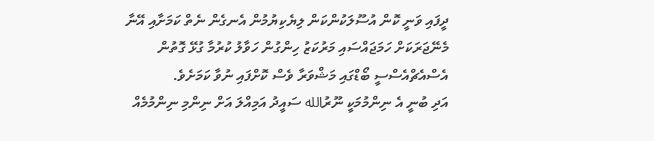ދީފައި ވަނީ ކޮން އުސޫލަކުންކަން ލިޔެކިޔުމުން އެނގެން ނެތް ކަމަށާއި އޭނާ މެނޭޖަރަކަށް ހަމަޖައްސައި މަރުކަޒު ހިންގުން ހަވާލު ކުރުމާ ގުޅޭ ގޮތުން އެސްއެޗްއެސްސީ ބޯޑްގައި މަޝްވަރާ ވެސް ކޮށްފައި ނުވާ ކަމަށެވެ.
އަދި ބުނީ އެ ނިންމުމަކީ ނޫރުالله ސައީދު އަމިއްލަ އަށް ނިންމި ނިންމުމެއް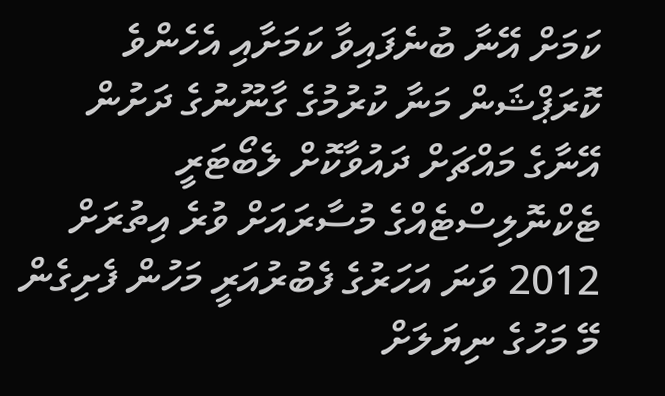ކަމަށް އޭނާ ބުނެފައިވާ ކަމަށާއި އެހެންވެ ކޮރަޕްޝަން މަނާ ކުރުމުގެ ގާނޫނުގެ ދަށުން އޭނާގެ މައްޗަށް ދައުވާކޮށް ލެބޯޓަރީ ޓެކްނޮލިސްޓެއްގެ މުސާރައަށް ވުރެ އިތުރަށް 2012 ވަނަ އަހަރުގެ ފެބުރުއަރީ މަހުން ފެށިގެން މޭ މަހުގެ ނިޔަލަށް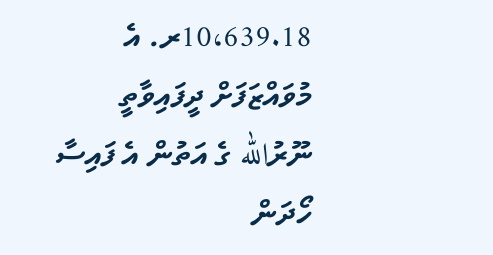10،639.18ރ. އެ މުވައްޒަފަށް ދީފައިވާތީ ނޫރުالله ގެ އަތުން އެ ފައިސާ ހޯދަން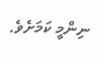ނިންމީ ކަމަށެވެ.